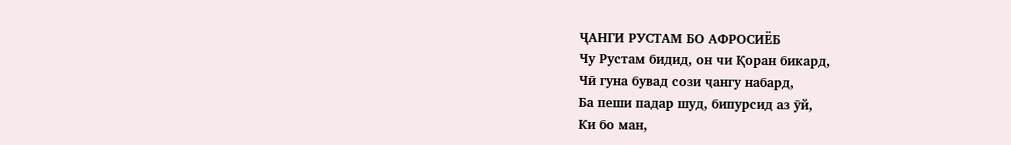ҶАНГИ РУСТАМ БО АФРОСИЁБ
Чу Рустам бидид, он чи Қоран бикард,
Чӣ гуна бувад сози ҷангу набард,
Ба пеши падар шуд, бипурсид аз ӯй,
Ки бо ман,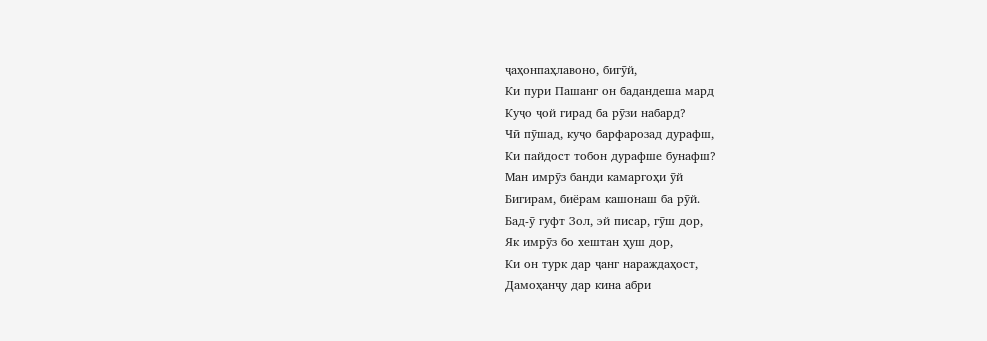ҷаҳонпаҳлавоно, бигӯй,
Ки пури Пашанг он бадандеша мард
Куҷо ҷой гирад ба рӯзи набард?
Чӣ пӯшад, куҷо барфарозад дурафш,
Ки пайдост тобон дурафше бунафш?
Ман имрӯз банди камаргоҳи ӯй
Бигирам, биёрам кашонаш ба рӯй.
Бад-ӯ гуфт Зол, эй писар, гӯш дор,
Як имрӯз бо хештан ҳуш дор,
Ки он турк дар ҷанг нараждаҳост,
Дамоҳанҷу дар кина абри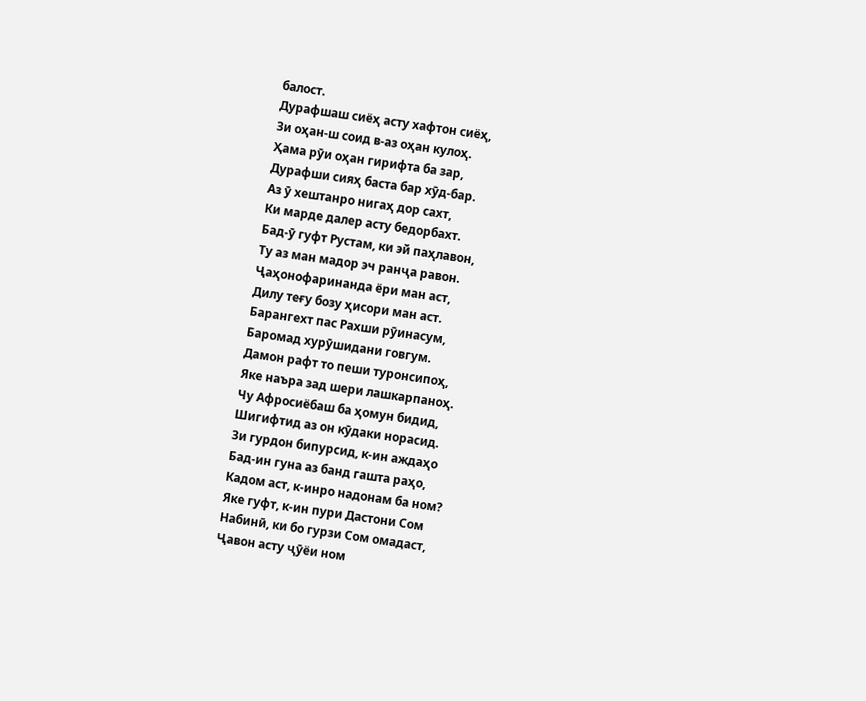балост.
Дурафшаш сиёҳ асту хафтон сиёҳ,
Зи оҳан-ш соид в-аз оҳан кулоҳ.
Ҳама рӯи оҳан гирифта ба зар,
Дурафши сияҳ баста бар хӯд-бар.
Аз ӯ хештанро нигаҳ дор сахт,
Ки марде далер асту бедорбахт.
Бад-ӯ гуфт Рустам, ки эй паҳлавон,
Ту аз ман мадор эч ранҷа равон.
Ҷаҳонофаринанда ёри ман аст,
Дилу теғу бозу ҳисори ман аст.
Барангехт пас Рахши рӯинасум,
Баромад хурӯшидани говгум.
Дамон рафт то пеши туронсипоҳ,
Яке наъра зад шери лашкарпаноҳ.
Чу Афросиёбаш ба ҳомун бидид,
Шигифтид аз он кӯдаки норасид.
Зи гурдон бипурсид, к-ин аждаҳо
Бад-ин гуна аз банд гашта раҳо,
Кадом аст, к-инро надонам ба ном?
Яке гуфт, к-ин пури Дастони Сом
Набинӣ, ки бо гурзи Сом омадаст,
Ҷавон асту ҷӯёи ном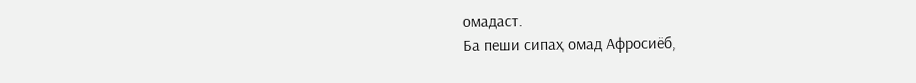омадаст.
Ба пеши сипаҳ омад Афросиёб,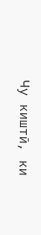Чу киштӣ, ки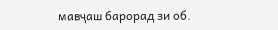мавҷаш барорад зи об.